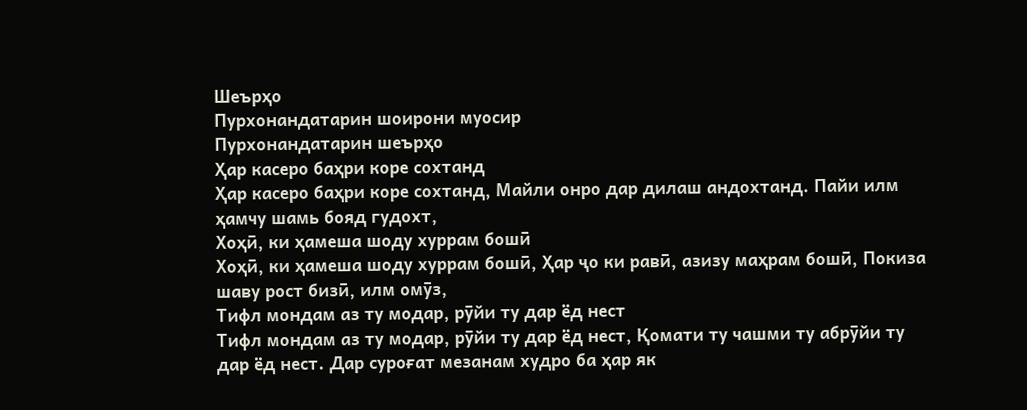Шеърҳо
Пурхонандатарин шоирони муосир
Пурхонандатарин шеърҳо
Ҳар касеро баҳри коре сохтанд
Ҳар касеро баҳри коре сохтанд, Майли онро дар дилаш андохтанд. Пайи илм ҳамчу шамь бояд гудохт,
Хоҳӣ, ки ҳамеша шоду хуррам бошӣ
Хоҳӣ, ки ҳамеша шоду хуррам бошӣ, Ҳар ҷо ки равӣ, азизу маҳрам бошӣ, Покиза шаву рост бизӣ, илм омӯз,
Тифл мондам аз ту модар, рӯйи ту дар ёд нест
Тифл мондам аз ту модар, рӯйи ту дар ёд нест, Қомати ту чашми ту абрӯйи ту дар ёд нест. Дар суроғат мезанам худро ба ҳар як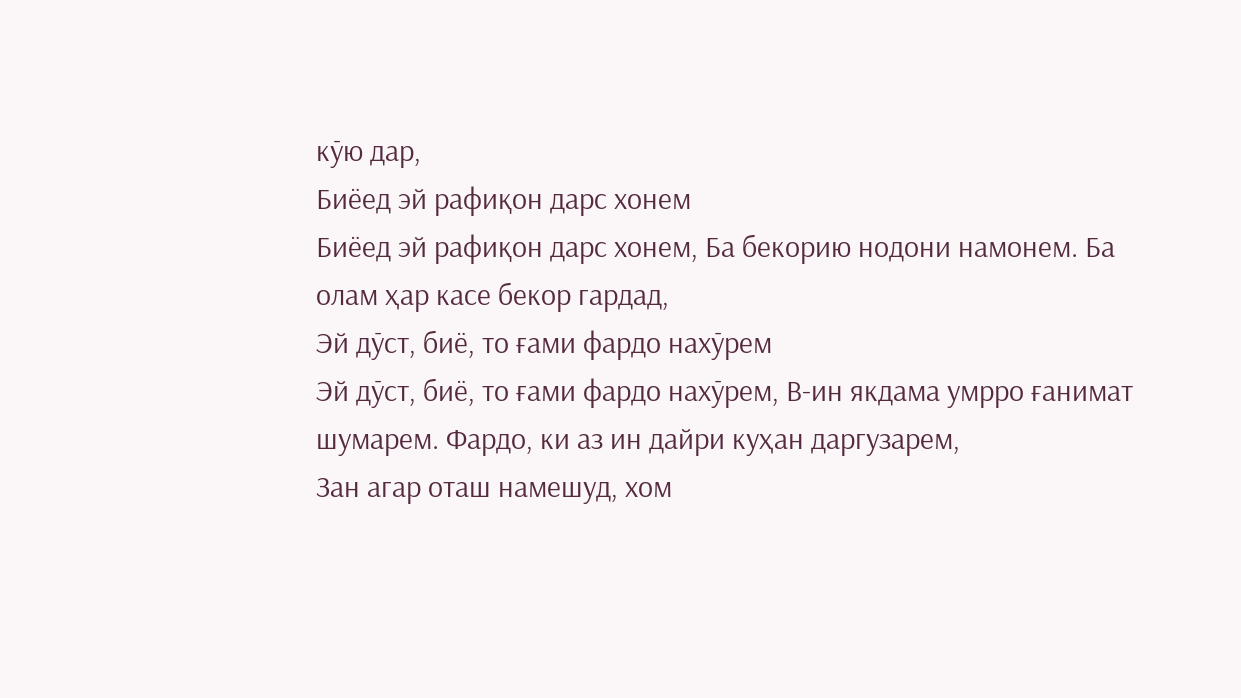кӯю дар,
Биёед эй рафиқон дарс хонем
Биёед эй рафиқон дарс хонем, Ба бекорию нодони намонем. Ба олам ҳар касе бекор гардад,
Эй дӯст, биё, то ғами фардо нахӯрем
Эй дӯст, биё, то ғами фардо нахӯрем, В-ин якдама умрро ғанимат шумарем. Фардо, ки аз ин дайри куҳан даргузарем,
Зан агар оташ намешуд, хом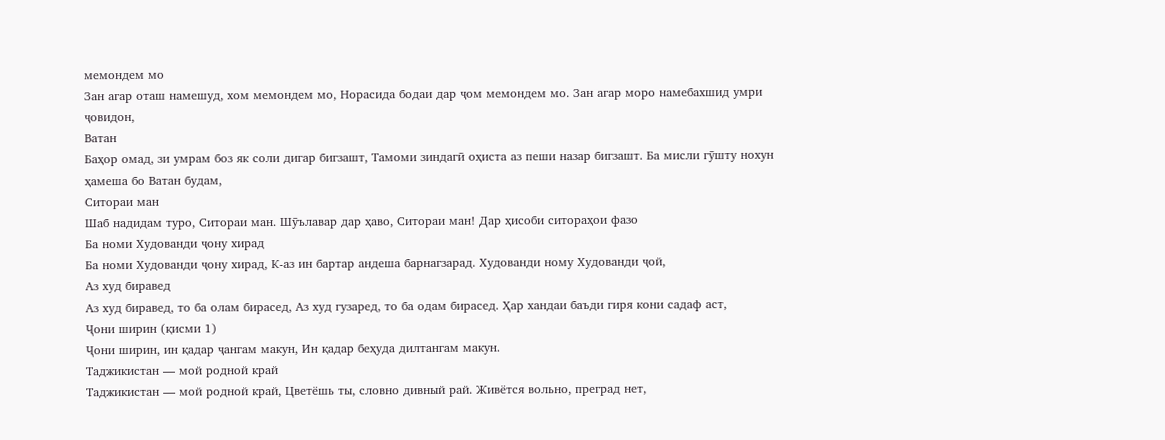мемондем мо
Зан агар оташ намешуд, хом мемондем мо, Норасида бодаи дар ҷом мемондем мо. Зан агар моро намебахшид умри ҷовидон,
Ватан
Баҳор омад, зи умрам боз як соли дигар бигзашт, Тамоми зиндагӣ оҳиста аз пеши назар бигзашт. Ба мисли гӯшту нохун ҳамеша бо Ватан будам,
Ситораи ман
Шаб надидам туро, Ситораи ман. Шӯълавар дар ҳаво, Ситораи ман! Дар ҳисоби ситораҳои фазо
Ба номи Худованди ҷону хирад
Ба номи Худованди ҷону хирад, К-аз ин бартар андеша барнагзарад. Худованди ному Худованди ҷой,
Аз худ биравед
Аз худ биравед, то ба олам бирасед, Аз худ гузаред, то ба одам бирасед. Ҳар хандаи баъди гиря кони садаф аст,
Ҷони ширин (қисми 1)
Ҷони ширин, ин қадар ҷангам макун, Ин қадар беҳуда дилтангам макун.
Таджикистан — мой родной край
Таджикистан — мой родной край, Цветёшь ты, словно дивный рай. Живётся вольно, преград нет,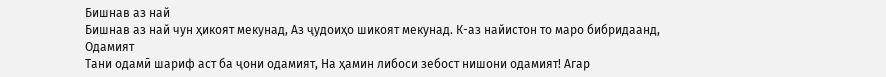Бишнав аз най
Бишнав аз най чун ҳикоят мекунад, Аз ҷудоиҳо шикоят мекунад. К-аз найистон то маро бибридаанд,
Одамият
Тани одамӣ шариф аст ба ҷони одамият, На ҳамин либоси зебост нишони одамият! Агар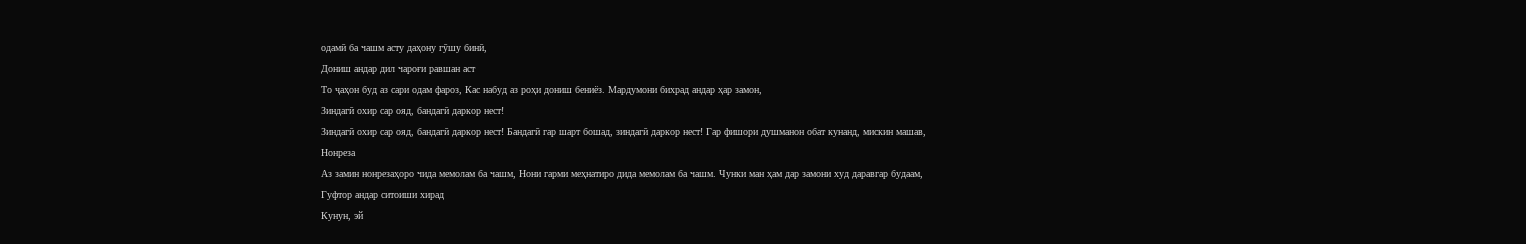одамӣ ба чашм асту даҳону гӯшу бинӣ,
Дониш андар дил чароғи равшан аст
То ҷаҳон буд аз сари одам фароз, Кас набуд аз роҳи дониш бениёз. Мардумони бихрад андар ҳар замон,
Зиндагӣ охир сар ояд, бандагӣ даркор нест!
Зиндагӣ охир сар ояд, бандагӣ даркор нест! Бандагӣ гар шарт бошад, зиндагӣ даркор нест! Гар фишори душманон обат кунанд, мискин машав,
Нонреза
Аз замин нонрезаҳоро чида мемолам ба чашм, Нони гарми меҳнатиро дида мемолам ба чашм. Чунки ман ҳам дар замони худ даравгар будаам,
Гуфтор андар ситоиши хирад
Кунун, эй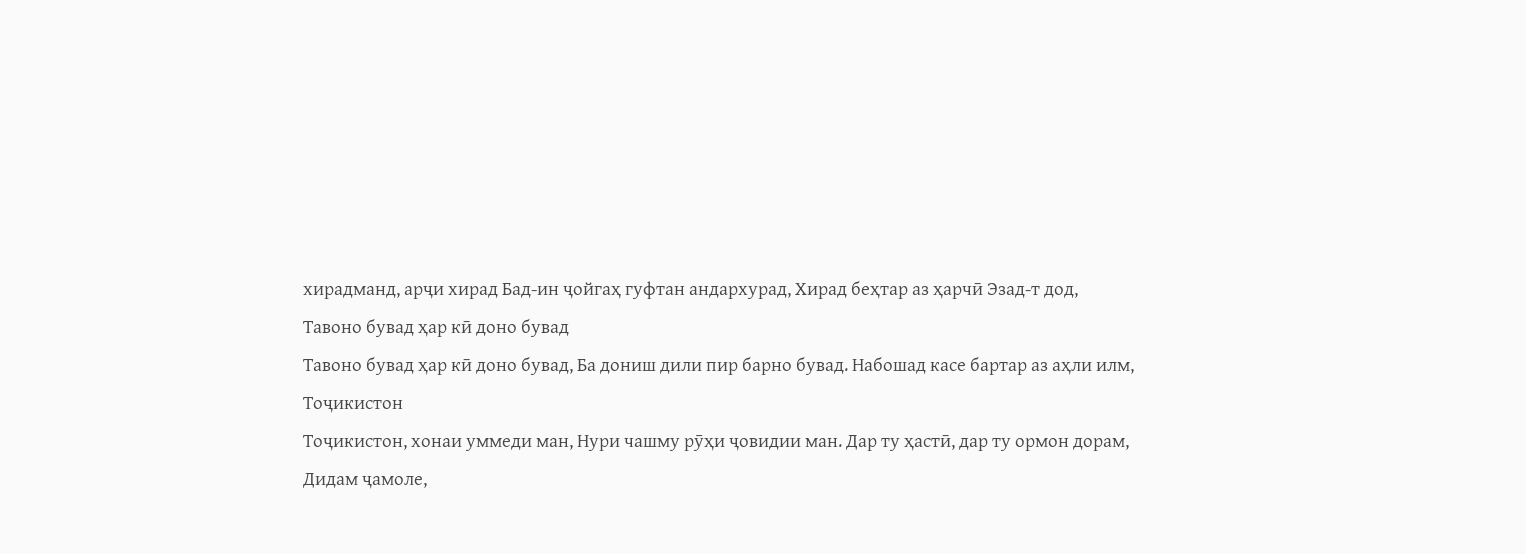хирадманд, арҷи хирад Бад-ин ҷойгаҳ гуфтан андархурад, Хирад беҳтар аз ҳарчӣ Эзад-т дод,
Тавоно бувад ҳар кӣ доно бувад
Тавоно бувад ҳар кӣ доно бувад, Ба дониш дили пир барно бувад. Набошад касе бартар аз аҳли илм,
Тоҷикистон
Тоҷикистон, хонаи уммеди ман, Нури чашму рӯҳи ҷовидии ман. Дар ту ҳастӣ, дар ту ормон дорам,
Дидам ҷамоле,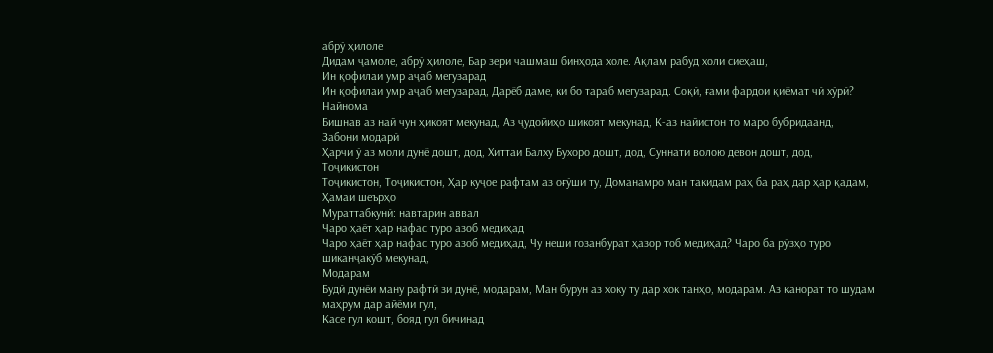абрӯ ҳилоле
Дидам ҷамоле, абрӯ ҳилоле, Бар зери чашмаш бинҳода холе. Ақлам рабуд холи сиеҳаш,
Ин қофилаи умр аҷаб мегузарад
Ин қофилаи умр аҷаб мегузарад, Дарёб даме, ки бо тараб мегузарад. Соқӣ, ғами фардои қиёмат чӣ хӯрӣ?
Найнома
Бишнав аз най чун ҳикоят мекунад, Аз ҷудойиҳо шикоят мекунад, К-аз найистон то маро бубридаанд,
Забони модарӣ
Ҳарчи ӯ аз моли дунё дошт, дод, Хиттаи Балху Бухоро дошт, дод, Суннати волою девон дошт, дод,
Тоҷикистон
Тоҷикистон, Тоҷикистон, Ҳар куҷое рафтам аз оғӯши ту, Доманамро ман такидам раҳ ба раҳ дар ҳар қадам,
Ҳамаи шеърҳо
Мураттабкунӣ: навтарин аввал
Чаро ҳаёт ҳар нафас туро азоб медиҳад
Чаро ҳаёт ҳар нафас туро азоб медиҳад, Чу неши гозанбурат ҳазор тоб медиҳад? Чаро ба рӯзҳо туро шиканҷакӯб мекунад,
Модарам
Будӣ дунёи ману рафтӣ зи дунё, модарам, Ман бурун аз хоку ту дар хок танҳо, модарам. Аз канорат то шудам маҳрум дар айёми гул,
Касе гул кошт, бояд гул бичинад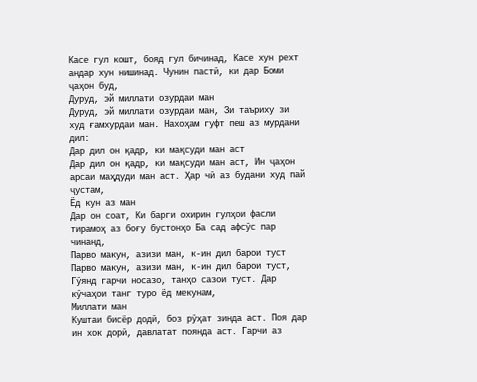Касе гул кошт, бояд гул бичинад, Касе хун рехт андар хун нишинад. Чунин пастӣ, ки дар Боми ҷаҳон буд,
Дуруд, эй миллати озурдаи ман
Дуруд, эй миллати озурдаи ман, Зи таъриху зи худ ғамхурдаи ман. Нахоҳам гуфт пеш аз мурдани дил:
Дар дил он қадр, ки мақсуди ман аст
Дар дил он қадр, ки мақсуди ман аст, Ин ҷаҳон арсаи маҳдуди ман аст. Ҳар чӣ аз будани худ пай ҷустам,
Ёд кун аз ман
Дар он соат, Ки барги охирин гулҳои фасли тирамоҳ аз боғу бустонҳо Ба сад афсӯс пар чинанд,
Парво макун, азизи ман, к-ин дил барои туст
Парво макун, азизи ман, к-ин дил барои туст, Гӯянд гарчи носазо, танҳо сазои туст. Дар кӯчаҳои танг туро ёд мекунам,
Миллати ман
Куштаи бисёр додӣ, боз рӯҳат зинда аст. Поя дар ин хок дорӣ, давлатат поянда аст. Гарчи аз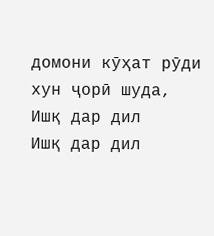домони кӯҳат рӯди хун ҷорӣ шуда,
Ишқ дар дил
Ишқ дар дил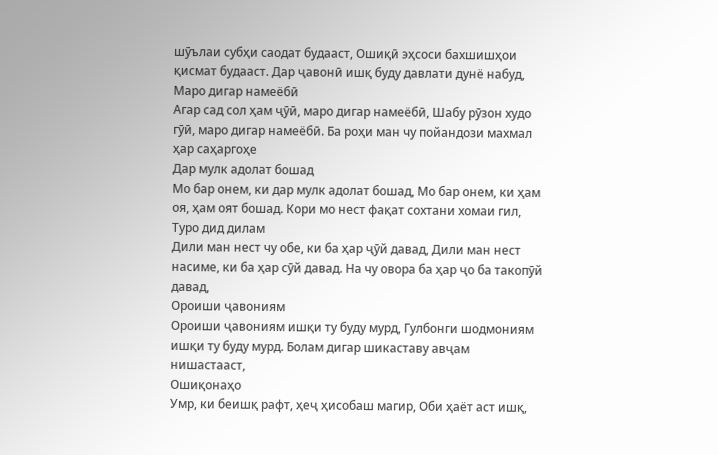шӯълаи субҳи саодат будааст, Ошиқӣ эҳсоси бахшишҳои қисмат будааст. Дар ҷавонӣ ишқ буду давлати дунё набуд,
Маро дигар намеёбӣ
Агар сад сол ҳам ҷӯӣ, маро дигар намеёбӣ, Шабу рӯзон худо гӯӣ, маро дигар намеёбӣ. Ба роҳи ман чу пойандози махмал ҳар саҳаргоҳе
Дар мулк адолат бошад
Мо бар онем, ки дар мулк адолат бошад, Мо бар онем, ки ҳам оя, ҳам оят бошад. Кори мо нест фақат сохтани хомаи гил,
Туро дид дилам
Дили ман нест чу обе, ки ба ҳар ҷӯй давад, Дили ман нест насиме, ки ба ҳар сӯй давад. На чу овора ба ҳар ҷо ба такопӯй давад,
Ороиши ҷавониям
Ороиши ҷавониям ишқи ту буду мурд, Гулбонги шодмониям ишқи ту буду мурд. Болам дигар шикаставу авҷам нишастааст,
Ошиқонаҳо
Умр, ки беишқ рафт, ҳеҷ ҳисобаш магир, Оби ҳаёт аст ишқ,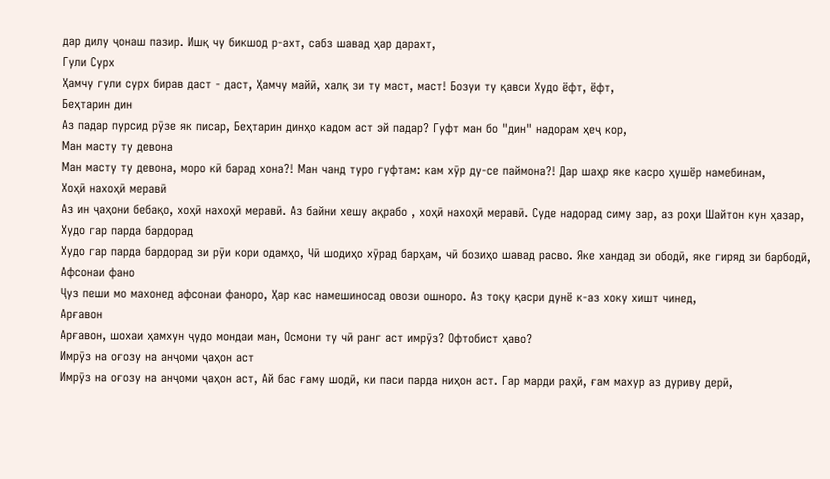дар дилу ҷонаш пазир. Ишқ чу бикшод р-ахт, сабз шавад ҳар дарахт,
Гули Сурх
Ҳамчу гули сурх бирав даст - даст, Ҳамчу майӣ, халқ зи ту маст, маст! Бозуи ту қавси Худо ёфт, ёфт,
Беҳтарин дин
Аз падар пурсид рӯзе як писар, Беҳтарин динҳо кадом аст эй падар? Гуфт ман бо "дин" надорам ҳеҷ кор,
Ман масту ту девона
Ман масту ту девона, моро кӣ барад хона?! Ман чанд туро гуфтам: кам хӯр ду-се паймона?! Дар шаҳр яке касро ҳушёр намебинам,
Хоҳӣ нахоҳӣ меравӣ
Аз ин ҷаҳони бебақо, хоҳӣ нахоҳӣ меравӣ. Аз байни хешу ақрабо , хоҳӣ нахоҳӣ меравӣ. Суде надорад симу зар, аз роҳи Шайтон кун ҳазар,
Худо гар парда бардорад
Худо гар парда бардорад зи рӯи кори одамҳо, Чӣ шодиҳо хӯрад барҳам, чӣ бозиҳо шавад расво. Яке хандад зи ободӣ, яке гиряд зи барбодӣ,
Афсонаи фано
Ҷуз пеши мо махонед афсонаи фаноро, Ҳар кас намешиносад овози ошноро. Аз тоқу қасри дунё к-аз хоку хишт чинед,
Арғавон
Арғавон, шохаи ҳамхун ҷудо мондаи ман, Осмони ту чӣ ранг аст имрӯз? Офтобист ҳаво?
Имрӯз на оғозу на анҷоми ҷаҳон аст
Имрӯз на оғозу на анҷоми ҷаҳон аст, Ай бас ғаму шодӣ, ки паси парда ниҳон аст. Гар марди раҳӣ, ғам махур аз дуриву дерӣ,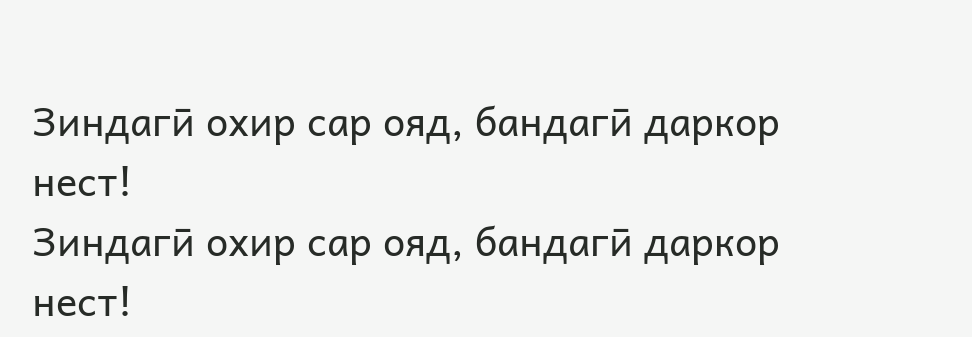Зиндагӣ охир сар ояд, бандагӣ даркор нест!
Зиндагӣ охир сар ояд, бандагӣ даркор нест!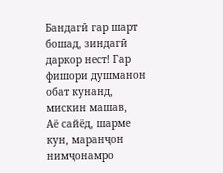Бандагӣ гар шарт бошад, зиндагӣ даркор нест! Гар фишори душманон обат кунанд, мискин машав,
Аё сайёд, шарме кун, маранҷон нимҷонамро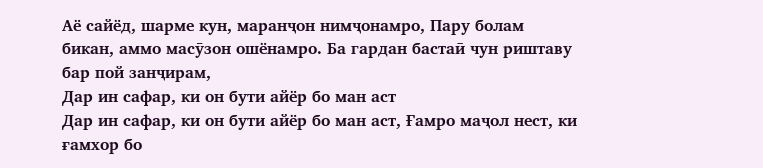Аё сайёд, шарме кун, маранҷон нимҷонамро, Пару болам бикан, аммо масӯзон ошёнамро. Ба гардан бастаӣ чун риштаву бар пой занҷирам,
Дар ин сафар, ки он бути айёр бо ман аст
Дар ин сафар, ки он бути айёр бо ман аст, Ғамро маҷол нест, ки ғамхор бо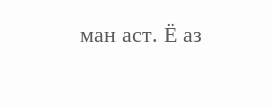ман аст. Ё аз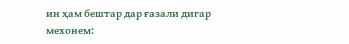ин ҳам бештар дар ғазали дигар мехонем: